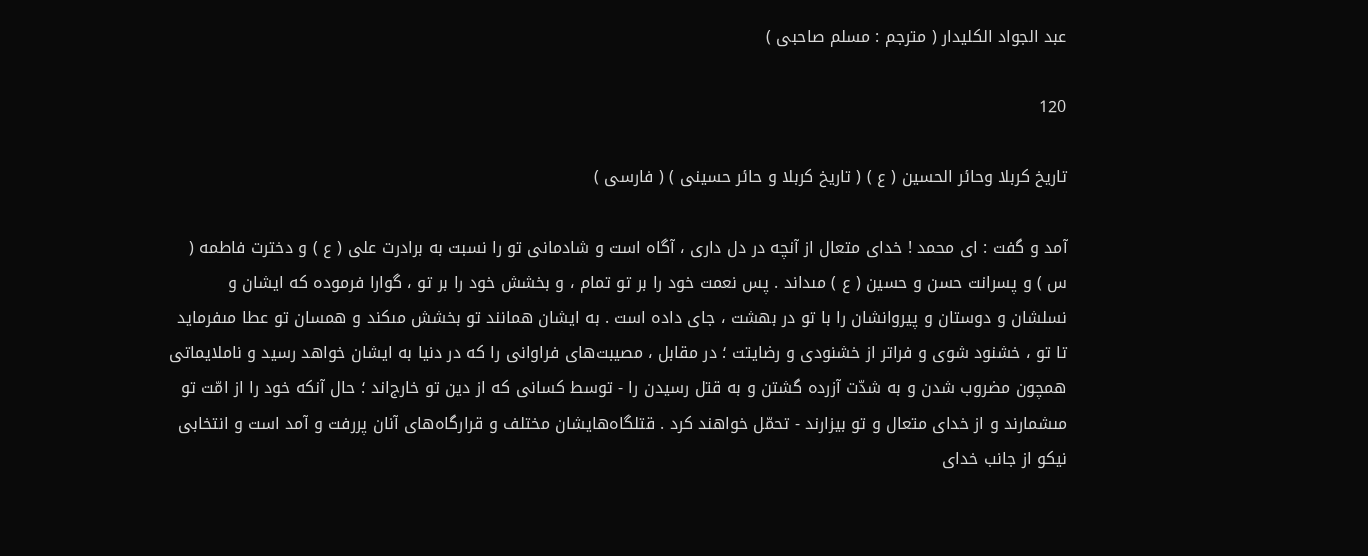عبد الجواد الكليدار ( مترجم : مسلم صاحبى )

120

تاريخ كربلا وحائر الحسين ( ع ) ( تاريخ كربلا و حائر حسينى ) ( فارسى )

آمد و گفت : اى محمد ! خداى متعال از آنچه در دل دارى ، آگاه است و شادمانى تو را نسبت به برادرت على ( ع ) و دخترت فاطمه ( س ) و پسرانت حسن و حسين ( ع ) مىداند . پس نعمت خود را بر تو تمام ، و بخشش خود را بر تو ، گوارا فرموده كه ايشان و نسلشان و دوستان و پيروانشان را با تو در بهشت ، جاى داده است . به ايشان همانند تو بخشش مىكند و همسان تو عطا مىفرمايد تا تو ، خشنود شوى و فراتر از خشنودى و رضايتت ؛ در مقابل ، مصيبت‌هاى فراوانى را كه در دنيا به ايشان خواهد رسيد و ناملايماتى همچون مضروب شدن و به شدّت آزرده گشتن و به قتل رسيدن را - توسط كسانى كه از دين تو خارج‌اند ؛ حال آنكه خود را از امّت تو مىشمارند و از خداى متعال و تو بيزارند - تحمّل خواهند كرد . قتلگاه‌هايشان مختلف و قرارگاه‌هاى آنان پررفت و آمد است و انتخابى نيكو از جانب خداى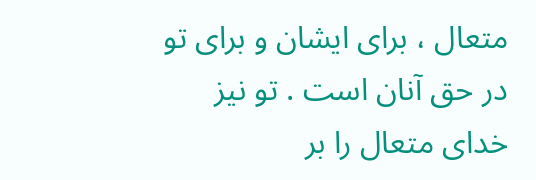متعال ، براى ايشان و براى تو در حق آنان است . تو نيز خداى متعال را بر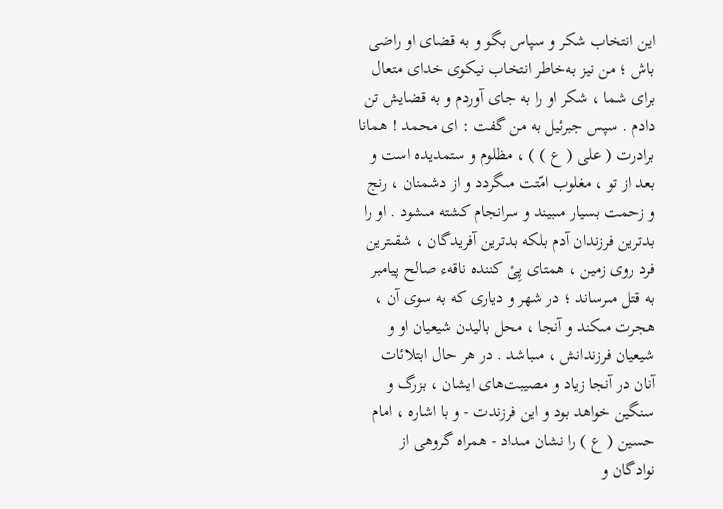اين انتخاب شكر و سپاس بگو و به قضاى او راضى باش ؛ من نيز به‌خاطر انتخاب نيكوى خداى متعال براى شما ، شكر او را به جاى آوردم و به قضايش تن دادم . سپس جبرئيل به من گفت : اى محمد ! همانا برادرت ( على ( ع ) ) ، مظلوم و ستمديده است و بعد از تو ، مغلوب امّتت مىگردد و از دشمنان ، رنج و زحمت بسيار مىبيند و سرانجام كشته مىشود . او را بدترين فرزندان آدم بلكه بدترين آفريدگان ، شقىترين فرد روى زمين ، همتاى پِىْ كننده ناقهء صالح پيامبر به قتل مىرساند ؛ در شهر و ديارى كه به سوى آن ، هجرت مىكند و آنجا ، محل باليدن شيعيان او و شيعيان فرزندانش ، مىباشد . در هر حال ابتلائات آنان در آنجا زياد و مصيبت‌هاى ايشان ، بزرگ و سنگين خواهد بود و اين فرزندت - و با اشاره ، امام حسين ( ع ) را نشان مىداد - همراه گروهى از نوادگان و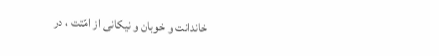خاندانت و خوبان و نيكانى از امّتت ، در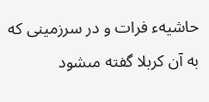حاشيهء فرات و در سرزمينى كه به آن كربلا گفته مىشود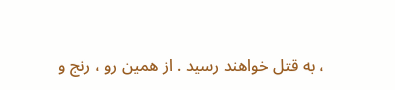، به قتل خواهند رسيد . از همين رو ، رنج و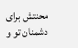محنتش براى دشمنان تو و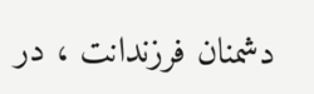دشمنان فرزندانت ، در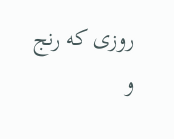روزى كه رنج و